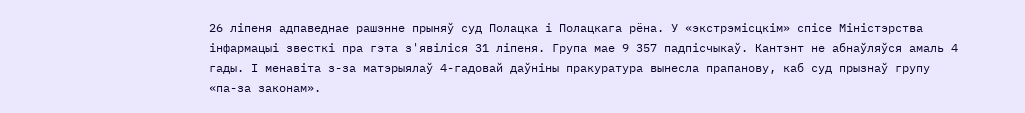26 ліпеня адпаведнае рашэнне прыняў суд Полацка і Полацкага рёна. У «экстрэмісцкім» спісе Міністэрства інфармацыі звесткі пра гэта з'явіліся 31 ліпеня. Група мае 9 357 падпісчыкаў. Кантэнт не абнаўляўся амаль 4 гады. І менавіта з-за матэрыялаў 4-гадовай даўніны пракуратура вынесла прапанову, каб суд прызнаў групу «па-за законам».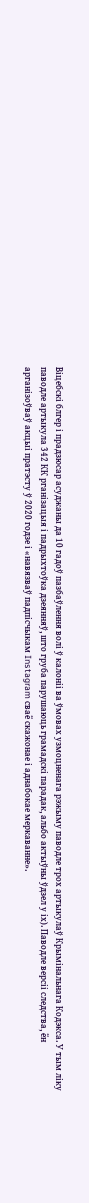Віцебскі блгер і прадзюсар асуджаны да 10 гадоў пазбаўлення волі ў калоніі ва ўмовах узмоцненага рэжыму паводле трох артыкулаў Крымінальнага Кодэкса. У тым ліку паводле артыкула 342 КК рганізацыя і падрыхтоўка дзеянняў, што груба парушаюць грамадскі парадак, альбо актыўны ўдзел у іх). Паводле версіі следства, ён арганізоўваў акцыі пратэсту ў 2020 годзе і «навязваў падпісчыкам Instagram сваё скажонае і аднабокае меркаванне».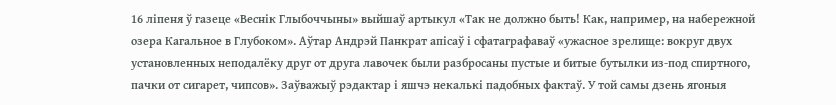16 ліпеня ў газеце «Веснік Глыбоччыны» выйшаў артыкул «Так не должно быть! Как, например, на набережной озера Кагальное в Глубоком». Аўтар Андрэй Панкрат апісаў і сфатаграфаваў «ужасное зрелище: вокруг двух установленных неподалёку друг от друга лавочек были разбросаны пустые и битые бутылки из-под спиртного, пачки от сигарет, чипсов». Заўважыў рэдактар і яшчэ некалькі падобных фактаў. У той самы дзень ягоныя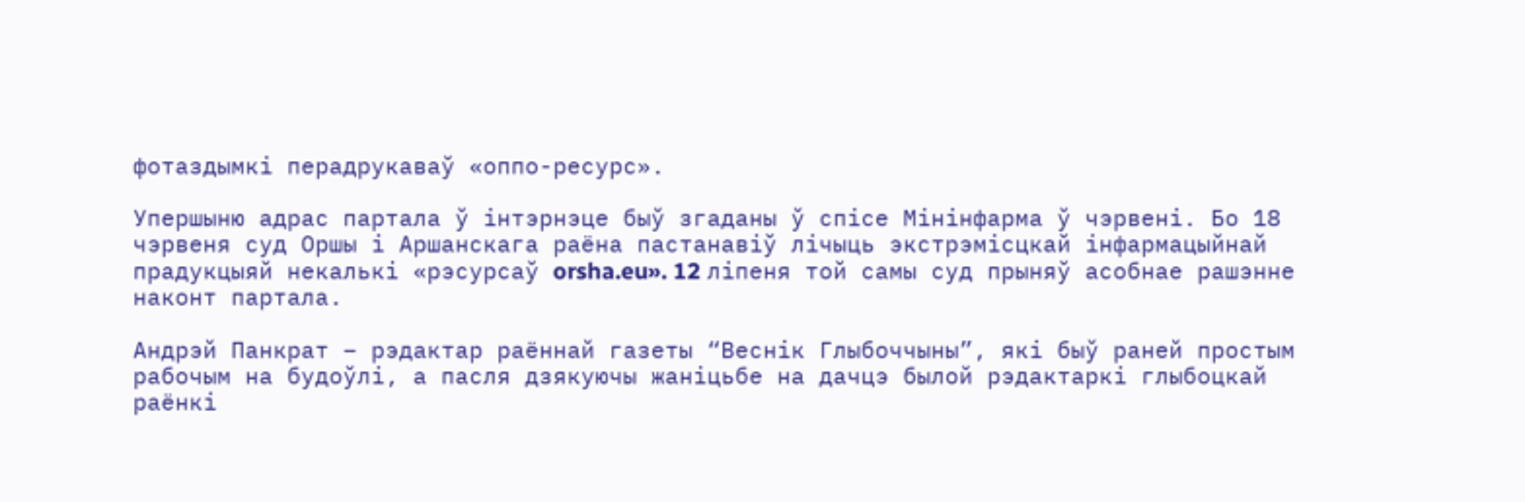фотаздымкі перадрукаваў «оппо-ресурс».

Упершыню адрас партала ў інтэрнэце быў згаданы ў спісе Мінінфарма ў чэрвені. Бо 18 чэрвеня суд Оршы і Аршанскага раёна пастанавіў лічыць экстрэмісцкай інфармацыйнай прадукцыяй некалькі «рэсурсаў orsha.eu». 12 ліпеня той самы суд прыняў асобнае рашэнне наконт партала.

Андрэй Панкрат – рэдактар раённай газеты “Веснік Глыбоччыны”, які быў раней простым рабочым на будоўлі, а пасля дзякуючы жаніцьбе на дачцэ былой рэдактаркі глыбоцкай раёнкі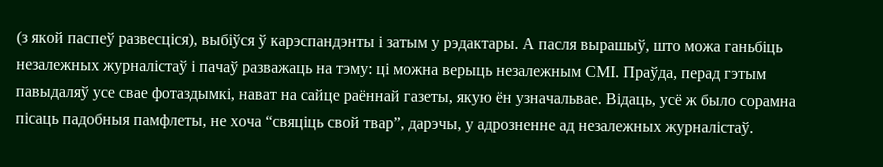(з якой паспеў развесціся), выбіўся ў карэспандэнты і затым у рэдактары. А пасля вырашыў, што можа ганьбіць незалежных журналістаў і пачаў разважаць на тэму: ці можна верыць незалежным СМІ. Праўда, перад гэтым павыдаляў усе свае фотаздымкі, нават на сайце раённай газеты, якую ён узначальвае. Відаць, усё ж было сорамна пісаць падобныя памфлеты, не хоча “свяціць свой твар”, дарэчы, у адрозненне ад незалежных журналістаў.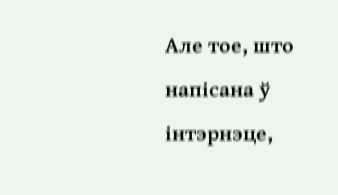Але тое, што напісана ў інтэрнэце,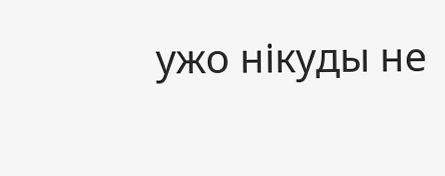ужо нікуды не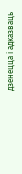дзенецца і адказваць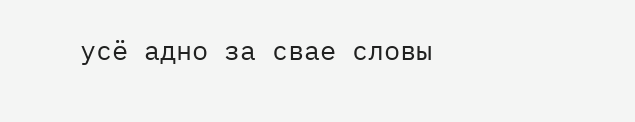усё адно за свае словы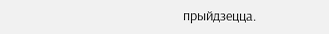прыйдзецца.